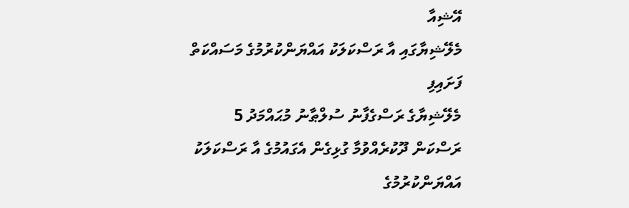އޭޝިއާ
މެލޭޝިޔާގައި އާ ރަސްކަލަކު އައްޔަންކުރުމުގެ މަސައްކަތް ފަށައިފި
މެލޭޝިޔާގެ ރަސްގެފާނު ސުލްޠާނު މުޙައްމަދު 5 ރަސްކަން ދޫކުރެއްވުމާ ގުޅިގެން އެގައުމުގެ އާ ރަސްކަލަކު އައްޔަންކުރުމުގެ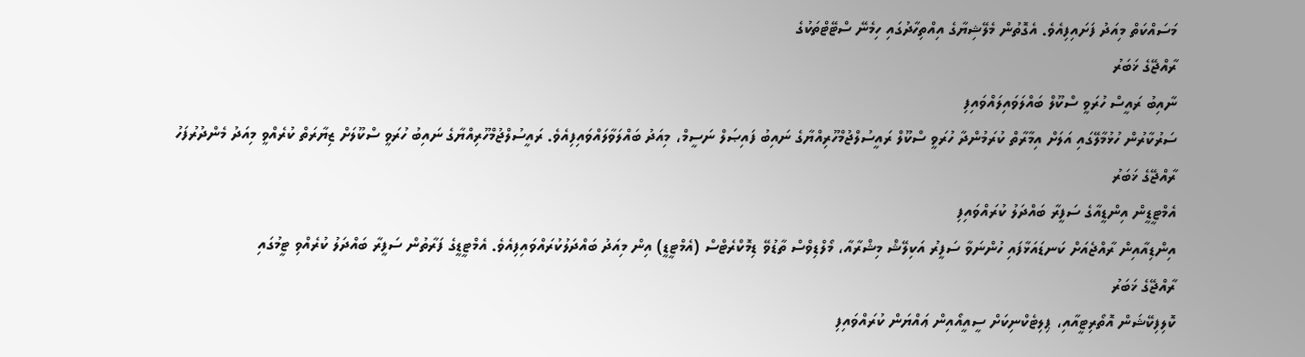މަސައްކަތް މިއަދު ފަށައިފިއެވެ. އެގޮތުން މެލޭޝިޔާގެ އިއްތިހާދުގައި ހިމެނޭ ސްޓޭޓްތަކުގެ
ރާއްޖޭގެ ޚަބަރު
ނާއިބު ރައީސް ހުރަވީ ސްކޫލް ބައްލަވައިލައްވައިފި
ސަރުކާރުން ހުޅުމާލޭގައި އަލަށް އިމާރާތް ކުރަމުންދާ ހުރަވީ ސްކޫލް ރައީސުލްޖުމްހޫރިއްޔާގެ ނައިބު ފައިޞަލް ނަސީމް، މިއަދު ބައްލަވާލައްވައިފިއެވެ. ރައީސުލްޖުމްހޫރިއްޔާގެ ނައިބު ހުރަވީ ސްކޫލަށް ޒިޔާރަތް ކުރެއްވީ މިއަދު މެންދުރުފަހު
ރާއްޖޭގެ ޚަބަރު
އެމްޓީޑީން އިންޑީއާގެ ސަފީރާ ބައްދަލު ކުރައްވައިފި
އިންޑިއާއިން ރާއްޖެއަށް ކަނޑައަޅާފައި ހުންނަވާ ސަފީރު އަކިލޭޝް މިޝްރާއާ، މޯލްޑިވްސް ތާޑުވޭ ޑިމޮކްރެޓްސް (އެމްޓީޑީ) އިން މިއަދު ބައްދަލުކުރައްވައިފިއެވެ. އެމްޓީޑީގެ ފަރާތުން ސަފީރާ ބައްދަލު ކުރެއްވި ޓީމުގައި
ރާއްޖޭގެ ޚަބަރު
ކޮލިފިކޭޝަން އޮތޯރިޓީއާއި، ޕިލިޓެކްނިކަށް ސީއީއޯއިން ޢައްޔަން ކުރައްވައިފި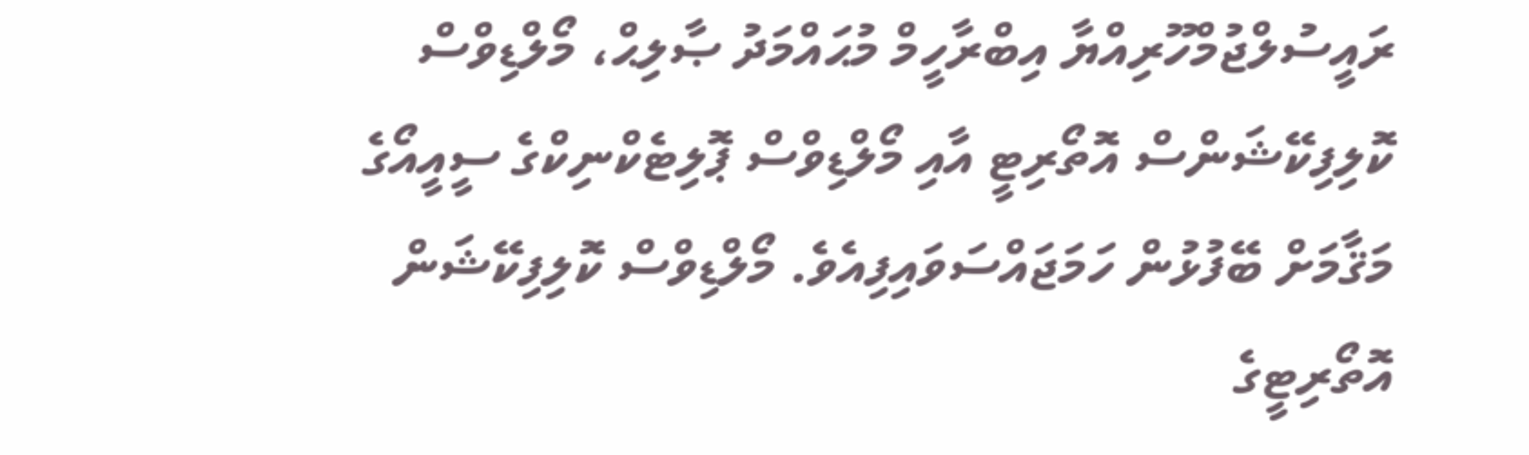ރައީސުލްޖުމްހޫރިއްޔާ އިބްރާހީމް މުޙައްމަދު ޞާލިޙް، މޯލްޑިވްސް ކޮލިފިކޭޝަންސް އޮތޯރިޓީ އާއި މޯލްޑިވްސް ޕޮލިޓެކްނިކްގެ ސީއީއޯގެ މަޤާމަށް ބޭފުޅުން ހަމަޖައްސަވައިފިއެވެ. މޯލްޑިވްސް ކޮލިފިކޭޝަން އޮތޯރިޓީގެ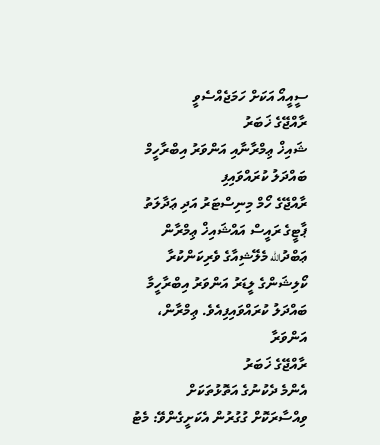ސީއީއޯ އަކަށް ހަމަޖެއްސެވީ
ރާއްޖޭގެ ޚަބަރު
ޝައިޚް ޢިމްރާނާއި އަންވަރު އިބްރާހީމް ބައްދަލު ކުރައްވައިފި
ރާއްޖޭގެ ހޯމް މިނިސްޓަރު އަދި ޢަދާލަތު ޕާޓީގެ ރައީސް އައްޝައިޚް ޢިމްރާން ޢަބްދުالله މެލޭޝިއާގެ ވެރިކަންކުރާ ކޯލިޝަންގެ ލީޑަރު އަންވަރު އިބްރާހީމާ ބައްދަލު ކުރައްވައިފިއެވެ. ޢިމްރާން، އަންވަރާ
ރާއްޖޭގެ ޚަބަރު
އެންމެ ދެކުނުގެ އަތޮޅުތަކަށް ވިއްސާރަކޮށް ގުގުރުން އެކަށީގެންވޭ: މެޓު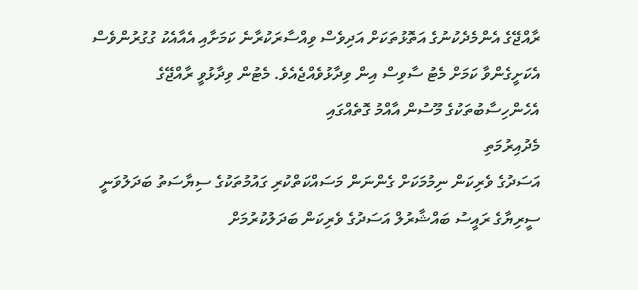ރާއްޖޭގެ އެންމެދެކުނުގެ އަތޮޅުތަކަށް އަދިވެސް ވިއްސާރަކުރާނެ ކަމަށާއި އެއާއެކު ގުގުރުންވެސް އެކަށީގެންވާ ކަމަށް މެޓު ސާވިސް އިން ވިދާޅުވެއްޖެއެވެ. މެޓުން ވިދާޅުވީ ރާއްޖޭގެ އެހެންހިސާބުތަކުގެ މޫސުން އާއްމު ގޮތެއްގައި
މެދުއިރުމަތި
އަސަދުގެ ވެރިކަން ނިމުމަކަށް ގެންނަން މަސައްކަތްކުރި ގައުމުތަކުގެ ސިޔާސަތު ބަދަލުވަނީ
ސީރިޔާގެ ރައީސު ބައްޝާރުލް އަސަދުގެ ވެރިކަން ބަދަލުކުރުމަށް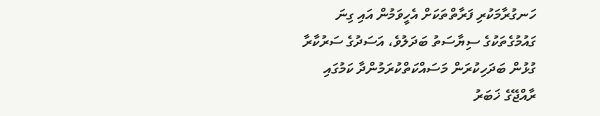ހަނގުރާމަކުރި ފަރާތްތަކަށް އެހީވަމުން އައި ގިނަ ގައުމުގެތަކުގެ ސިޔާސަތު ބަދަލުވެ، އަސަދުގެ ސަރުކާރާ ގުޅުން ބަދަހިކުރަން މަސައްކަތްކުރަމުންދާ ކަމުގައި
ރާއްޖޭގެ ޚަބަރު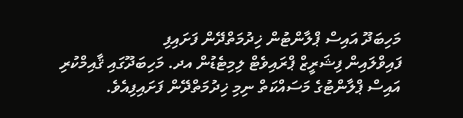މަހިބަދޫ އައިސް ޕްލާންޓުން ޚިދުމަތްދޭން ފަށައިފި
ފައިވްލައިން ފިޝަރީޒް ޕްރައިވެޓް ލިމިޓެޑުން އދ. މަހިބަދޫގައި ޤާއިމްކުރި އައިސް ޕްލާންޓުގެ މަސައްކަތް ނިމި ޚިދުމަތްދޭން ފަށައިފިއެވެ.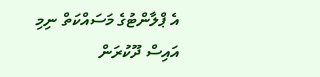އެ ޕްލާންޓުގެ މަސައްކަތް ނިމި އައިސް ދޫކުރަން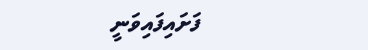ފަށައިފައިވަނީ